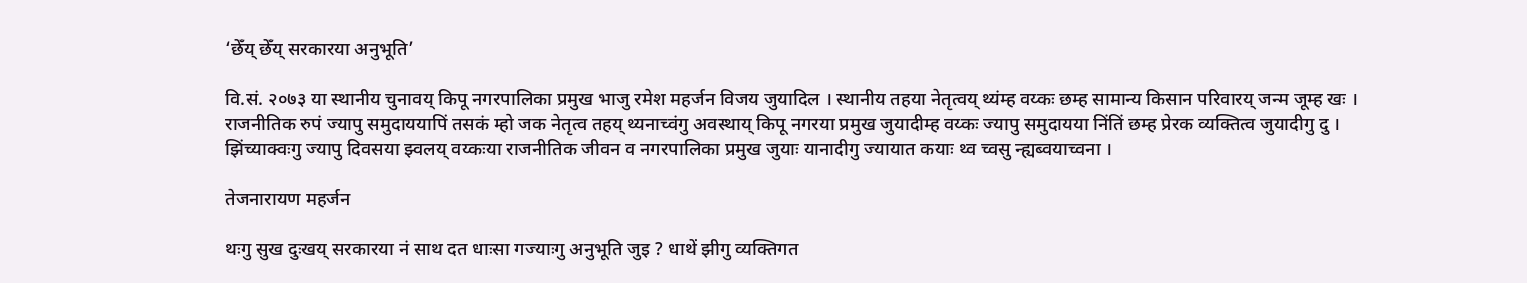‘छेँय् छेँय् सरकारया अनुभूति’

वि.सं. २०७३ या स्थानीय चुनावय् किपू नगरपालिका प्रमुख भाजु रमेश महर्जन विजय जुयादिल । स्थानीय तहया नेतृत्वय् थ्यंम्ह वय्कः छम्ह सामान्य किसान परिवारय् जन्म जूम्ह खः । राजनीतिक रुपं ज्यापु समुदाययापिं तसकं म्हो जक नेतृत्व तहय् थ्यनाच्वंगु अवस्थाय् किपू नगरया प्रमुख जुयादीम्ह वय्कः ज्यापु समुदायया निंतिं छम्ह प्रेरक व्यक्तित्व जुयादीगु दु । झिंच्याक्वःगु ज्यापु दिवसया झ्वलय् वय्कःया राजनीतिक जीवन व नगरपालिका प्रमुख जुयाः यानादीगु ज्यायात कयाः थ्व च्वसु न्ह्यब्वयाच्वना ।

तेजनारायण महर्जन

थःगु सुख दुःखय् सरकारया नं साथ दत धाःसा गज्याःगु अनुभूति जुइ ? धाथें झीगु व्यक्तिगत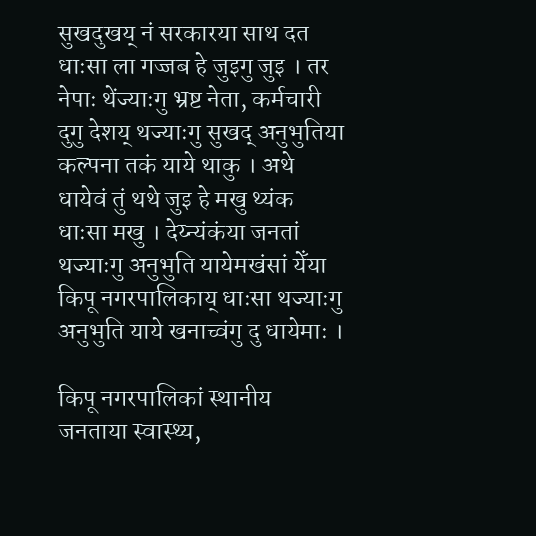सुखदुखय् नं सरकारया साथ दत धाःसा ला गज्जब हे जुइगु जुइ । तर नेपाः थेंज्याःगु भ्रष्ट नेता, कर्मचारी दुगु देशय् थज्याःगु सुखद् अनुभुतिया कल्पना तकं याये थाकु । अथे धायेवं तुं थथे जुइ हे मखु थ्यंक धाःसा मखु । देय्न्यंकंया जनतां थज्याःगु अनुभुति यायेमखंसां येँया किपू नगरपालिकाय् धाःसा थज्याःगु अनुभुति याये खनाच्वंगु दु धायेमाः ।

किपू नगरपालिकां स्थानीय जनताया स्वास्थ्य,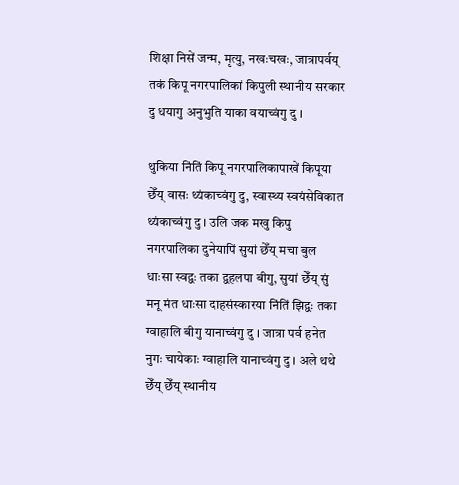शिक्षा निसें जन्म, मृत्यु, नखःचखः, जात्रापर्वय् तकं किपू नगरपालिकां किपुली स्थानीय सरकार दु धयागु अनुभुति याका वयाच्वंगु दु ।

थुकिया निंतिं किपू नगरपालिकापाखें किपूया छेँय् वासः थ्यंकाच्वंगु दु, स्वास्थ्य स्वयंसेविकात थ्यंकाच्वंगु दु । उलि जक मखु किपु नगरपालिका दुनेयापिं सुयां छेँय् मचा बुल धाःसा स्वद्वः तका द्वहलपा बीगु, सुयां छेँय् सुं मनू मंत धाःसा दाहसंस्कारया निंतिं झिद्वः तका ग्वाहालि बीगु यानाच्वंगु दु । जात्रा पर्व हनेत नुगः चायेकाः ग्वाहालि यानाच्वंगु दु । अले थथे छेँय् छेँय् स्थानीय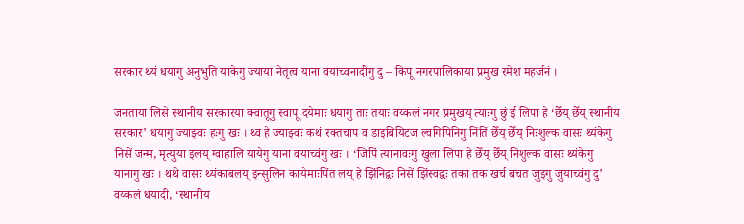सरकार थ्यं धयागु अनुभुति याकेगु ज्याया नेतृत्व याना वयाच्वनादीगु दु – किपू नगरपालिकाया प्रमुख रमेश महर्जनं ।

जनताया लिसे स्थानीय सरकारया क्वातूगु स्वापू दयेमाः धयागु ताः तयाः वय्कलं नगर प्रमुखय् त्याःगु छुं ई लिपा हे ‘छेँय् छेँय् स्थानीय सरकार’ धयागु ज्याझ्वः हःगु खः । थ्व हे ज्याझ्वः कथं रक्तचाप व डाइबियिटज ल्वगिपिनिगु निंतिं छेँय् छेँय् निःशुल्क वासः थ्यंकेगु निसें जन्म, मृत्युया इलय् ग्वाहालि यायेगु याना वयाच्वंगु खः । ‘जिपिं त्यानावःगु खुला लिपा हे छेँय् छेँय् निशुल्क वासः थ्यंकेगु यानागु खः । थथे वासः थ्यंकाबलय् इन्सुलिन कायेमाःपिंत लय् हे झिंनिद्वः निसें झिंस्वद्वः तका तक खर्च बचत जुइगु जुयाच्वंगु दु’ वय्कलं धयादी, ‘स्थानीय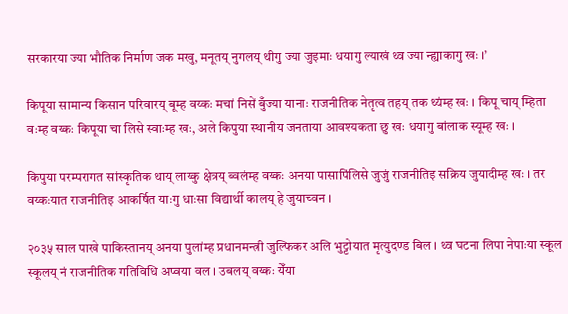सरकारया ज्या भौतिक निर्माण जक मखु, मनूतय् नुगलय् थीगु ज्या जुइमाः धयागु ल्याखं थ्व ज्या न्ह्याकागु खः ।’

किपूया सामान्य किसान परिवारय् बूम्ह वय्कः मचां निसें बुँज्या यानाः राजनीतिक नेतृत्व तहय् तक थ्यंम्ह खः । किपू चाय् म्हिता वःम्ह वय्कः किपूया चा लिसे स्वाःम्ह खः, अले किपुया स्थानीय जनताया आवश्यकता छु खः धयागु बांलाक स्यूम्ह खः ।

किपुया परम्परागत सांस्कृतिक थाय् लाय्कु क्षेत्रय् ब्वलंम्ह वय्कः अनया पासापिंलिसे जुजुं राजनीतिइ सक्रिय जुयादीम्ह खः । तर वय्कःयात राजनीतिइ आकर्षित याःगु धाःसा विद्यार्थी कालय् हे जुयाच्वन ।

२०३५ साल पाखे पाकिस्तानय् अनया पुलांम्ह प्रधानमन्त्री जुल्फिकर अलि भुट्टोयात मृत्युदण्ड बिल । थ्व घटना लिपा नेपाःया स्कूल स्कूलय् नं राजनीतिक गतिविधि अप्वया वल । उबलय् वय्कः येँया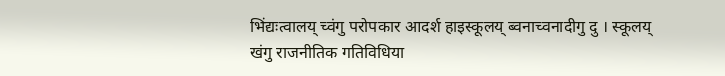भिंद्यःत्वालय् च्वंगु परोपकार आदर्श हाइस्कूलय् ब्वनाच्वनादीगु दु । स्कूलय् खंगु राजनीतिक गतिविधिया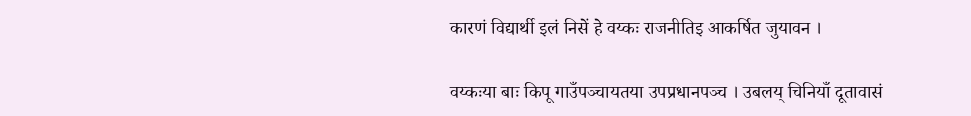कारणं विद्यार्थी इलं निसें हे वय्कः राजनीतिइ आकर्षित जुयावन ।

वय्कःया बाः किपू गाउँपञ्चायतया उपप्रधानपञ्च । उबलय् चिनियाँ दूतावासं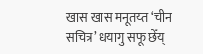खास खास मनूतय्त ‘चीन सचित्र’ धयागु सफू छेँय्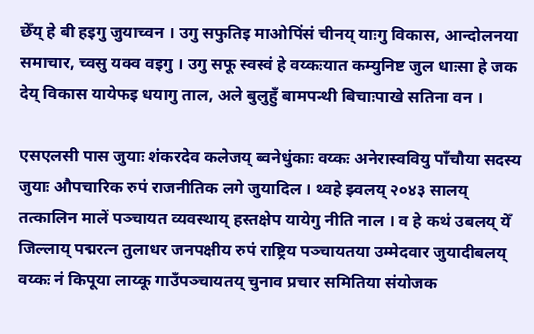छेँय् हे बी हइगु जुयाच्वन । उगु सफुतिइ माओपिंसं चीनय् याःगु विकास, आन्दोलनया समाचार, च्वसु यक्व वइगु । उगु सफू स्वस्वं हे वय्कःयात कम्युनिष्ट जुल धाःसा हे जक देय् विकास यायेफइ धयागु ताल, अले बुलुहुँ बामपन्थी बिचाःपाखे सतिना वन ।

एसएलसी पास जुयाः शंकरदेव कलेजय् ब्वनेधुंकाः वय्कः अनेरास्ववियु पाँचौया सदस्य जुयाः औपचारिक रुपं राजनीतिक लगे जुयादिल । थ्वहे झ्वलय् २०४३ सालय् तत्कालिन मालें पञ्चायत व्यवस्थाय् हस्तक्षेप यायेगु नीति नाल । व हे कथं उबलय् येँ जिल्लाय् पद्मरत्न तुलाधर जनपक्षीय रुपं राष्ट्रिय पञ्चायतया उम्मेदवार जुयादीबलय् वय्कः नं किपूया लाय्कू गाउँपञ्चायतय् चुनाव प्रचार समितिया संयोजक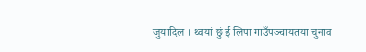जुयादिल । थ्वयां छुं ई लिपा गाउँपञ्चायतया चुनाव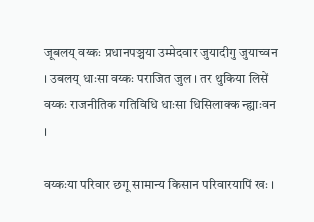जूबलय् वय्कः प्रधानपञ्चया उम्मेदवार जुयादीगु जुयाच्वन । उबलय् धाःसा वय्कः पराजित जुल । तर थुकिया लिसें वय्कः राजनीतिक गतिविधि धाःसा धिसिलाक्क न्ह्याःवन ।

वय्कःया परिवार छगू सामान्य किसान परिवारयापिं खः ।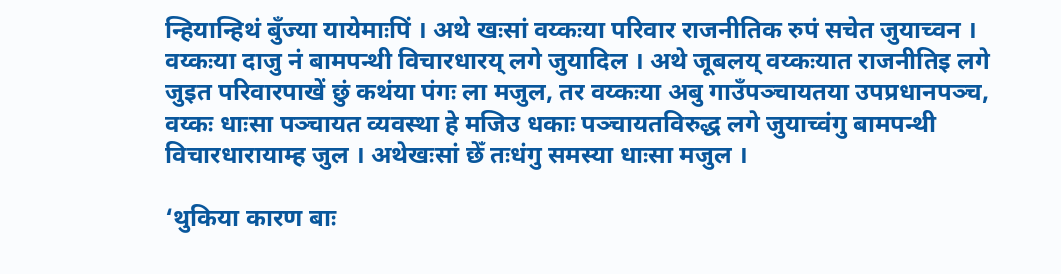न्हियान्हिथं बुँज्या यायेमाःपिं । अथे खःसां वय्कःया परिवार राजनीतिक रुपं सचेत जुयाच्वन । वय्कःया दाजु नं बामपन्थी विचारधारय् लगे जुयादिल । अथे जूबलय् वय्कःयात राजनीतिइ लगे जुइत परिवारपाखें छुं कथंया पंगः ला मजुल, तर वय्कःया अबु गाउँपञ्चायतया उपप्रधानपञ्च, वय्कः धाःसा पञ्चायत व्यवस्था हे मजिउ धकाः पञ्चायतविरुद्ध लगे जुयाच्वंगु बामपन्थी विचारधारायाम्ह जुल । अथेखःसां छेँ तःधंगु समस्या धाःसा मजुल ।

‘थुकिया कारण बाः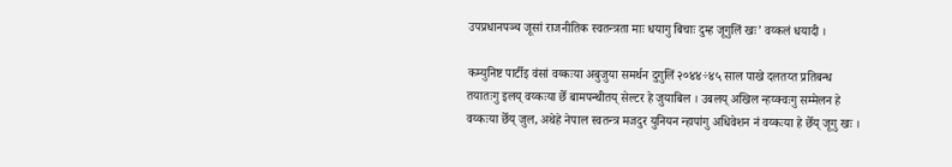उपप्रधानपञ्च जूसां राजनीतिक स्वतन्त्रता माः धयागु बिचाः दुम्ह जूगुलिं खः’ वय्कलं धयादी ।

कम्युनिष्ट पार्टीइ वंसां वय्कःया अबुजुया समर्थन दुगुलिं २०४४÷४५ साल पाखे दलतय्त प्रतिबन्ध तयातःगु इलय् वय्कःया छेँ बामपन्थीतय् सेल्टर हे जुयाबिल । उबलय् अखिल न्हय्क्वःगु सम्मेलन हे वय्कःया छेँय् जुल, अथेहे नेपाल स्वतन्त्र मजदुर युनियन न्हापांगु अधिवेशन नं वय्कःया हे छेँय् जूगु खः ।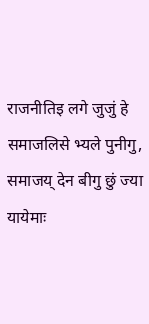राजनीतिइ लगे जुजुं हे समाजलिसे भ्यले पुनीगु, समाजय् देन बीगु छुं ज्या यायेमाः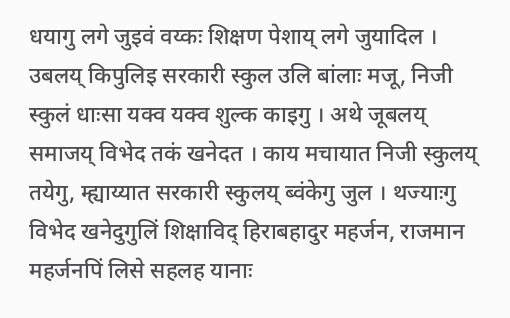धयागु लगे जुइवं वय्कः शिक्षण पेशाय् लगे जुयादिल । उबलय् किपुलिइ सरकारी स्कुल उलि बांलाः मजू, निजी स्कुलं धाःसा यक्व यक्व शुल्क काइगु । अथे जूबलय् समाजय् विभेद तकं खनेदत । काय मचायात निजी स्कुलय् तयेगु, म्ह्याय्यात सरकारी स्कुलय् ब्वंकेगु जुल । थज्याःगु विभेद खनेदुगुलिं शिक्षाविद् हिराबहादुर महर्जन, राजमान महर्जनपिं लिसे सहलह यानाः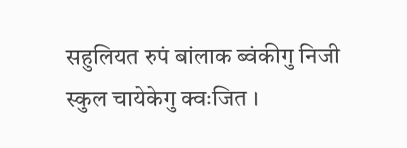सहुलियत रुपं बांलाक ब्वंकीगु निजी स्कुल चायेकेगु क्वःजित ।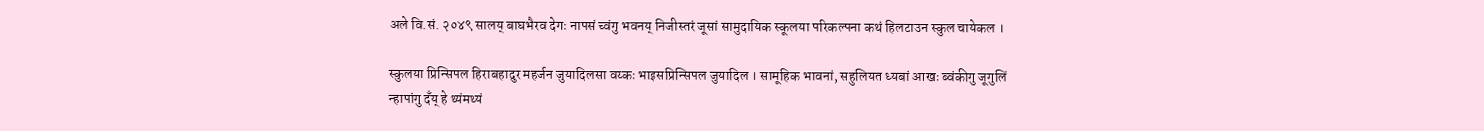अले वि.सं. २०४९ सालय् बाघभैरव देगः नापसं च्वंगु भवनय् निजीस्तरं जूसां सामुदायिक स्कूलया परिकल्पना कथं हिलटाउन स्कुल चायेकल ।

स्कुलया प्रिन्सिपल हिराबहादुर महर्जन जुयादिलसा वय्कः भाइसप्रिन्सिपल जुयादिल । सामूहिक भावनां, सहुलियत ध्यबां आखः ब्वंकीगु जूगुलिं न्हापांगु दँय् हे थ्यंमथ्यं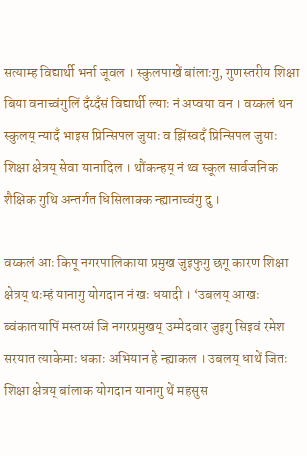सत्याम्ह विद्यार्थी भर्ना जूवल । स्कुलपाखें बांलाःगु, गुणस्तरीय शिक्षा बिया वनाच्वंगुलिं दँय्दँसं विद्यार्थी ल्याः नं अप्वया वन । वय्कलं थन स्कुलय् न्यादँ भाइस प्रिन्सिपल जुयाः व झिंस्वदँ प्रिन्सिपल जुयाः शिक्षा क्षेत्रय् सेवा यानादिल । थौंकन्हय् नं थ्व स्कूल सार्वजनिक शैक्षिक गुथि अन्तर्गत धिसिलाक्क न्ह्यानाच्वंगु दु ।

वय्कलं आः किपू नगरपालिकाया प्रमुख जुइफुगु छगू कारण शिक्षा क्षेत्रय् थःम्हं यानागु योगदान नं खः धयादी । ‘उबलय् आखः ब्वंकातयापिं मस्तय्सं जि नगरप्रमुखय् उम्मेदवार जुइगु सिइवं रमेश सरयात त्याकेमाः धकाः अभियान हे न्ह्याकल । उबलय् धाथें जितः शिक्षा क्षेत्रय् बांलाक योगदान यानागु थें महसुस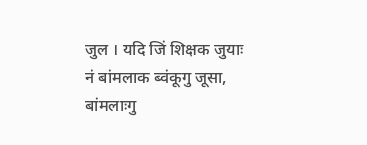जुल । यदि जिं शिक्षक जुयाः नं बांमलाक ब्वंकूगु जूसा, बांमलाःगु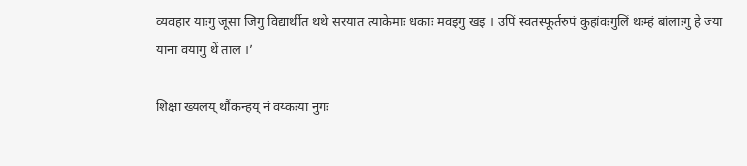व्यवहार याःगु जूसा जिगु विद्यार्थीत थथे सरयात त्याकेमाः धकाः मवइगु खइ । उपिं स्वतस्फूर्तरुपं कुहांवःगुलिं थःम्हं बांलाःगु हे ज्या याना वयागु थें ताल ।’

शिक्षा ख्यलय् थौंकन्हय् नं वय्कःया नुगः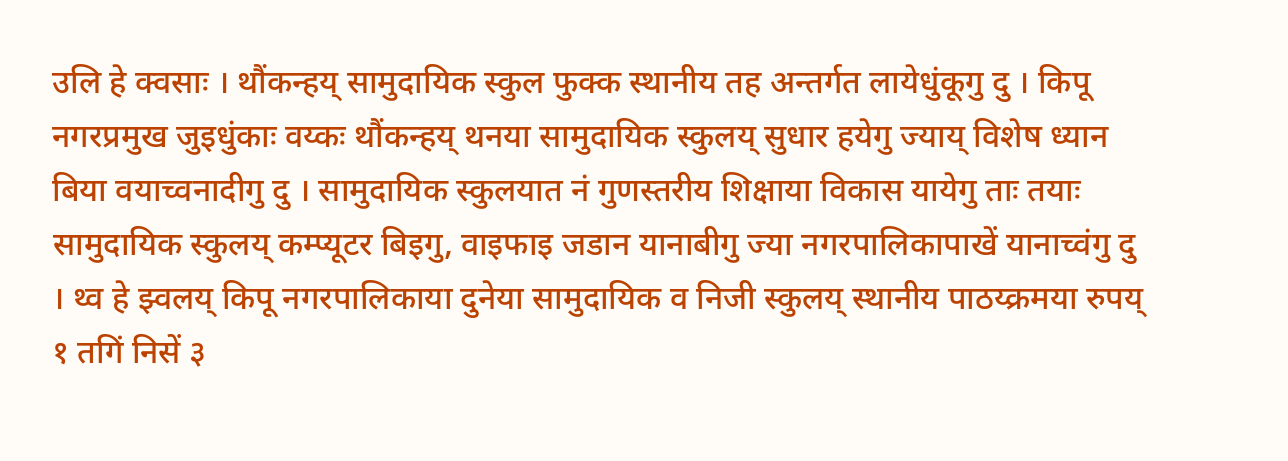उलि हे क्वसाः । थौंकन्हय् सामुदायिक स्कुल फुक्क स्थानीय तह अन्तर्गत लायेधुंकूगु दु । किपू नगरप्रमुख जुइधुंकाः वय्कः थौंकन्हय् थनया सामुदायिक स्कुलय् सुधार हयेगु ज्याय् विशेष ध्यान बिया वयाच्वनादीगु दु । सामुदायिक स्कुलयात नं गुणस्तरीय शिक्षाया विकास यायेगु ताः तयाः सामुदायिक स्कुलय् कम्प्यूटर बिइगु, वाइफाइ जडान यानाबीगु ज्या नगरपालिकापाखें यानाच्वंगु दु । थ्व हे झ्वलय् किपू नगरपालिकाया दुनेया सामुदायिक व निजी स्कुलय् स्थानीय पाठय्क्रमया रुपय् १ तगिं निसें ३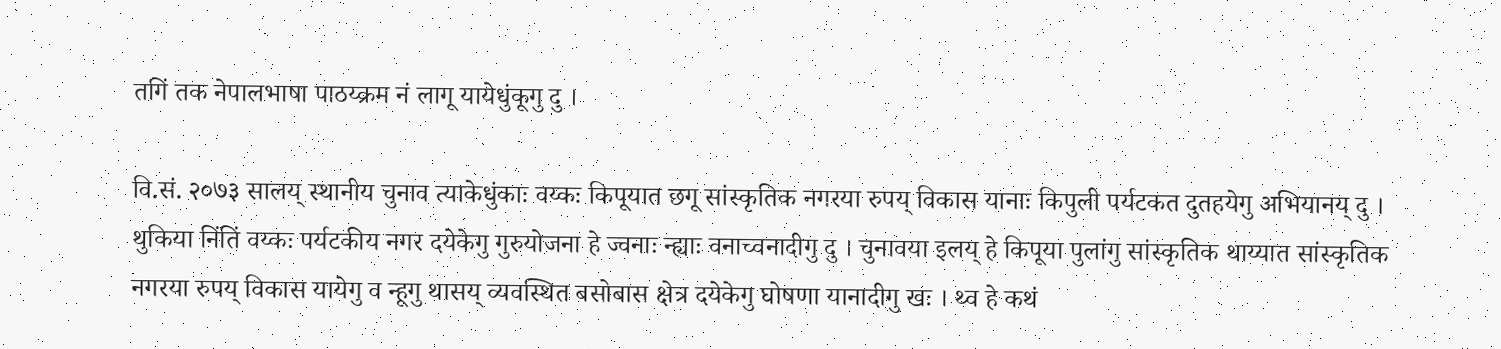तगिं तक नेपालभाषा पाठय्क्रम नं लागू यायेधुंकूगु दु ।

वि.सं. २०७३ सालय् स्थानीय चुनाव त्याकेधुंकाः वय्कः किपूयात छगू सांस्कृतिक नगरया रुपय् विकास यानाः किपुली पर्यटकत दुतहयेगु अभियानय् दु । थुकिया निंतिं वय्कः पर्यटकीय नगर दयेकेगु गुरुयोजना हे ज्वनाः न्ह्याः वनाच्वनादीगु दु । चुनावया इलय् हे किपूया पुलांगु सांस्कृतिक थाय्यात सांस्कृतिक नगरया रुपय् विकास यायेगु व न्हूगु थासय् व्यवस्थित बसोबास क्षेत्र दयेकेगु घोषणा यानादीगु खः । थ्व हे कथं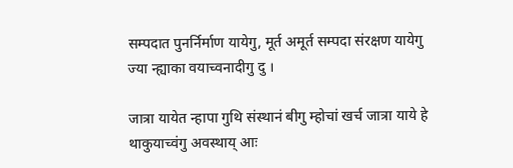सम्पदात पुनर्निर्माण यायेगु, मूर्त अमूर्त सम्पदा संरक्षण यायेगु ज्या न्ह्याका वयाच्वनादीगु दु ।

जात्रा यायेत न्हापा गुथि संस्थानं बीगु म्होचां खर्च जात्रा याये हे थाकुयाच्वंगु अवस्थाय् आः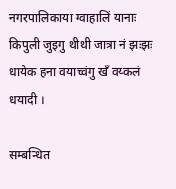नगरपालिकाया ग्वाहालिं यानाः किपुली जुइगु थीथी जात्रा नं झःझः धायेक हना वयाच्वंगु खँ वय्कलं धयादी ।

सम्बन्धित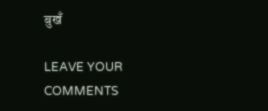बुखँ

LEAVE YOUR COMMENTS